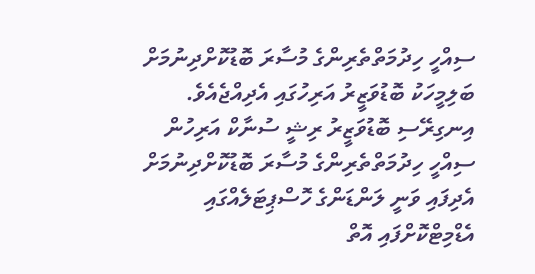ސިއްހީ ހިދުމަތްތެރިންގެ މުސާރަ ބޮޑުކޮށްދިނުމަށް ބަލިމީހަކު ބޮޑުވަޒީރު އަރިހުގައި އެދިއްޖެއެވެ.
އިނގިރޭސި ބޮޑުވަޒީރު ރިޝީ ސުނާކް އަރިހުން ސިއްހީ ހިދުމަތްތެރިންގެ މުސާރަ ބޮޑުކޮށްދިނުމަށް އެދިފައި ވަނީ ލަންޑަންގެ ހޮސްޕިޓަލެއްގައި އެޑްމިޓްކޮށްފައި އޮތް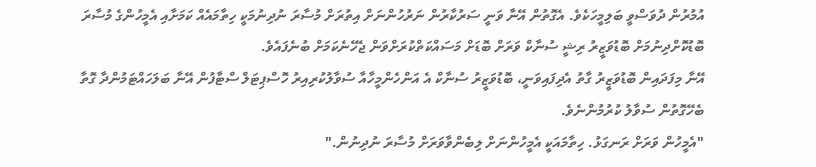އުމުރުން ދުވަސްވީ ބަލިމީހަކެވެ. އެގޮތުން އޭނާ ވަނީ ސަރުކާރުން ނަރުހުންނަށް އިތުރަށް މުސާރަ ނުދިނުމަކީ ހިތާމައެއް ކަމަށާއި އެމީހުންގެ މުސާރަ ބޮޑުކޮށްދިނުމަށް ބޮޑުވަޒީރު ރިޝީ ސުނާކް ވަރަށް ބޮޑަށް މަސައްކަތްކުރަށްވަން ޖެހޭނެކަމަށް ބުނެފައެވެ.
އޭނާ މިފަދައިން ބޮޑުވަޒީރު ގާތު އެދިފައިވަނީ، ބޮޑުވަޒީރު ސުނާކް އެ އަންހެންމީހާއާ ސުވާލުކުރިއިރު ހޮސްޕިޓަލް ސްޓާފުން އޭނާ ބަލަހައްޓަމުންދާ ގޮތާ ބެހޭގޮތުން ސުވާލު ކުރުމުންނެވެ.
"އެމީހުން ވަރަށް ރަނގަޅު. ހިތާމައަކީ އެމީހުންނަށް ލިބެންވާވަރަށް މުސާރަ ނުދިނުން."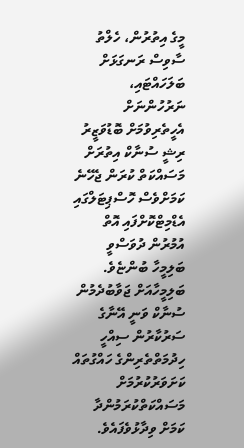މީގެ އިތުރުން، ހެލްތު ސާވިސް ރަނގަޅަށް ބަލަހައްޓައި، ނަރުހުންނަށް އެހީތެރިވުމަށް ބޮޑުވަޒީރު ރިޝީ ސުނާކް އިތުރަށް މަސައްކަތް ކުރަން ޖެހޭނެ ކަމަށްވެސް ހޮސްޕިޓަލްގައި އެޑްމިޓްކޮށްފައި އޮތް އުމުރުން ދުވަސްވީ ބަލިމީހާ ބުންޏެވެ.
ބަލިމީހާއަށް ޖަވާބުދެމުން ސުނާކް ވަނީ އޭނާގެ ސަރުކާރުން ސިއްހީ ހިދުމަތްތެރިންގެ ހައްގުތައް ކަށަވަރުކުރުމަށް މަސައްކަތްކުރަމުންދާ ކަމަށް ވިދާޅުވެފައެވެ.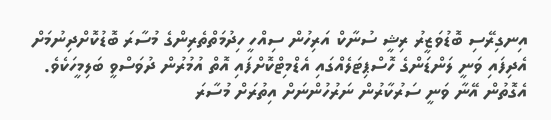އިނގިރޭސި ބޮޑުވަޒީރު ރިޝީ ސުނާކް އަރިހުން ސިއްހީ ހިދުމަތްތެރިންގެ މުސާރަ ބޮޑުކޮށްދިނުމަށް އެދިފައި ވަނީ ލަންޑަންގެ ހޮސްޕިޓަލެއްގައި އެޑްމިޓްކޮށްފައި އޮތް އުމުރުން ދުވަސްވީ ބަލިމީހަކެވެ. އެގޮތުން އޭނާ ވަނީ ސަރުކާރުން ނަރުހުންނަށް އިތުރަށް މުސާރަ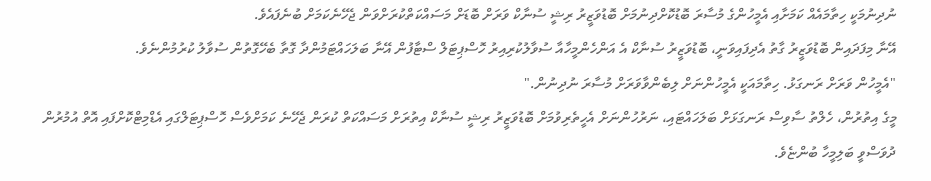ނުދިނުމަކީ ހިތާމައެއް ކަމަށާއި އެމީހުންގެ މުސާރަ ބޮޑުކޮށްދިނުމަށް ބޮޑުވަޒީރު ރިޝީ ސުނާކް ވަރަށް ބޮޑަށް މަސައްކަތްކުރަށްވަން ޖެހޭނެކަމަށް ބުނެފައެވެ.
އޭނާ މިފަދައިން ބޮޑުވަޒީރު ގާތު އެދިފައިވަނީ، ބޮޑުވަޒީރު ސުނާކް އެ އަންހެންމީހާއާ ސުވާލުކުރިއިރު ހޮސްޕިޓަލް ސްޓާފުން އޭނާ ބަލަހައްޓަމުންދާ ގޮތާ ބެހޭގޮތުން ސުވާލު ކުރުމުންނެވެ.
"އެމީހުން ވަރަށް ރަނގަޅު. ހިތާމައަކީ އެމީހުންނަށް ލިބެންވާވަރަށް މުސާރަ ނުދިނުން."
މީގެ އިތުރުން، ހެލްތު ސާވިސް ރަނގަޅަށް ބަލަހައްޓައި، ނަރުހުންނަށް އެހީތެރިވުމަށް ބޮޑުވަޒީރު ރިޝީ ސުނާކް އިތުރަށް މަސައްކަތް ކުރަން ޖެހޭނެ ކަމަށްވެސް ހޮސްޕިޓަލްގައި އެޑްމިޓްކޮށްފައި އޮތް އުމުރުން ދުވަސްވީ ބަލިމީހާ ބުންޏެވެ.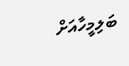ބަލިމީހާއަށް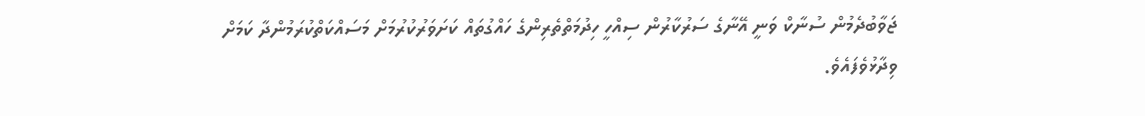ޖަވާބުދެމުން ސުނާކް ވަނީ އޭނާގެ ސަރުކާރުން ސިއްހީ ހިދުމަތްތެރިންގެ ހައްގުތައް ކަށަވަރުކުރުމަށް މަސައްކަތްކުރަމުންދާ ކަމަށް ވިދާޅުވެފައެވެ.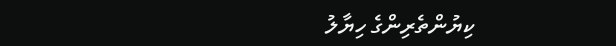ކިޔުންތެރިންގެ ހިޔާލު